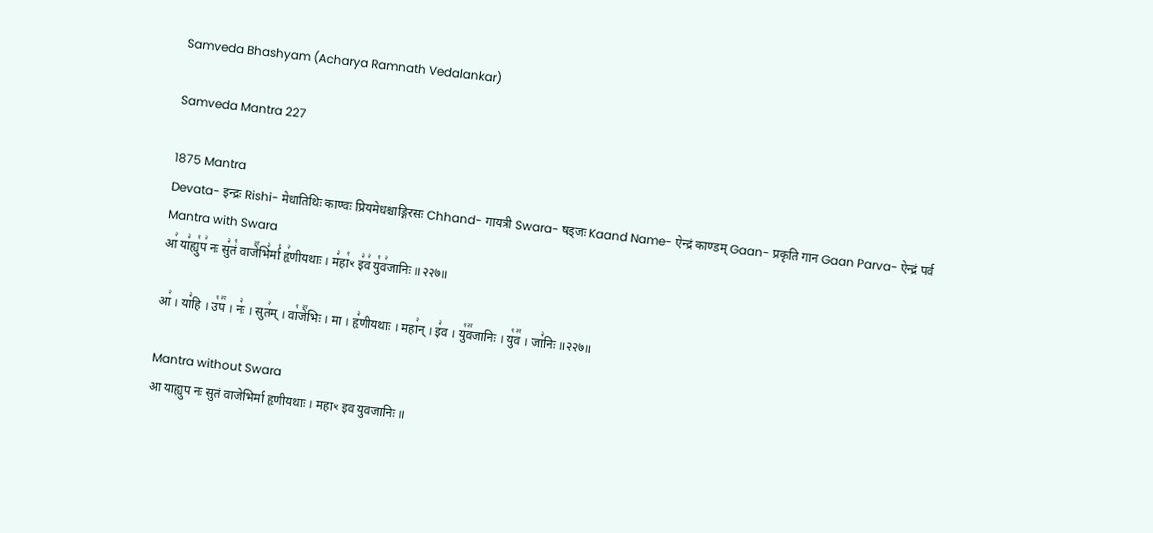Samveda Bhashyam (Acharya Ramnath Vedalankar)

Samveda Mantra 227

1875 Mantra
Devata- इन्द्रः Rishi- मेधातिथिः काण्वः प्रियमेधश्चाङ्गिरसः Chhand- गायत्री Swara- षड्जः Kaand Name- ऐन्द्रं काण्डम् Gaan- प्रकृति गान Gaan Parva- ऐन्द्रं पर्व
Mantra with Swara
आ꣢ या꣣ह्यु꣡प꣢ नः सु꣣तं꣡ वाजे꣢꣯भि꣣र्मा꣡ हृ꣢णीयथाः । म꣣हा꣡ꣳ इ꣣व꣢ यु꣡व꣢जानिः ॥२२७॥

आ꣢ । या꣣हि । उ꣡प꣢꣯ । नः꣣ । सुत꣢म् । वा꣡जे꣢꣯भिः । मा । हृ꣣णीयथाः । महा꣢न् । इ꣣व । यु꣡व꣢꣯जानिः । यु꣡व꣢꣯ । जा꣣निः ॥२२७॥

Mantra without Swara
आ याह्युप नः सुतं वाजेभिर्मा हृणीयथाः । महाꣳ इव युवजानिः ॥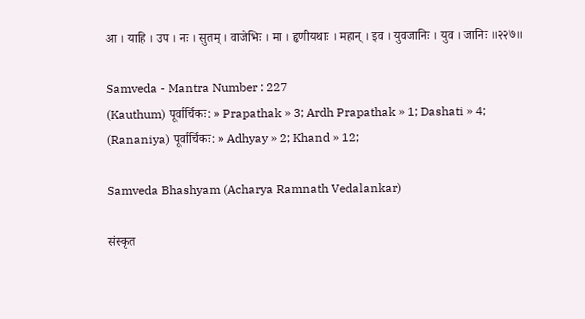आ । याहि । उप । नः । सुतम् । वाजेभिः । मा । हृणीयथाः । महान् । इव । युवजानिः । युव । जानिः ॥२२७॥

Samveda - Mantra Number : 227
(Kauthum) पूर्वार्चिकः: » Prapathak » 3; Ardh Prapathak » 1; Dashati » 4;
(Rananiya) पूर्वार्चिकः: » Adhyay » 2; Khand » 12;

Samveda Bhashyam (Acharya Ramnath Vedalankar)

संस्कृत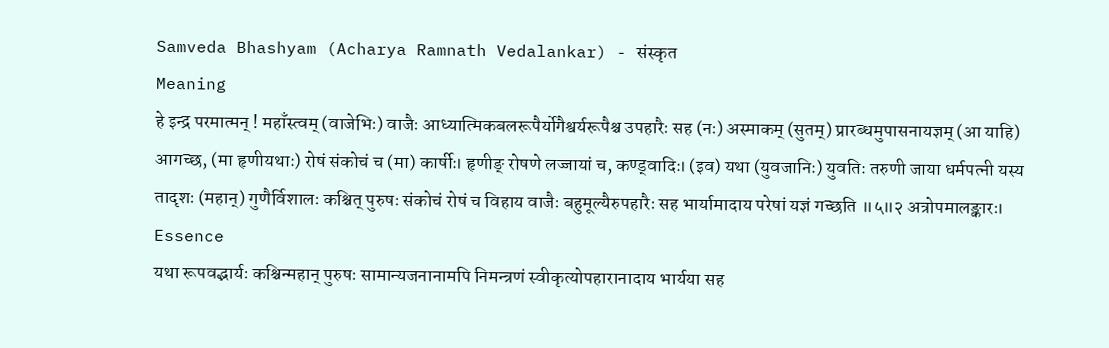Samveda Bhashyam (Acharya Ramnath Vedalankar) - संस्कृत
Meaning
हे इन्द्र परमात्मन् ! महाँस्त्वम् (वाजेभिः) वाजैः आध्यात्मिकबलरूपैर्योगैश्वर्यरूपैश्च उपहारैः सह (नः) अस्माकम् (सुतम्) प्रारब्धमुपासनायज्ञम् (आ याहि) आगच्छ, (मा हृणीयथाः) रोषं संकोचं च (मा) कार्षीः। हृणीङ् रोषणे लज्जायां च, कण्ड्वादिः। (इव) यथा (युवजानिः) युवतिः तरुणी जाया धर्मपत्नी यस्य तादृशः (महान्) गुणैर्विशालः कश्चित् पुरुषः संकोचं रोषं च विहाय वाजैः बहुमूल्यैरुपहारैः सह भार्यामादाय परेषां यज्ञं गच्छति ॥५॥२ अत्रोपमालङ्कारः।
Essence
यथा रूपवद्भार्यः कश्चिन्महान् पुरुषः सामान्यजनानामपि निमन्त्रणं स्वीकृत्योपहारानादाय भार्यया सह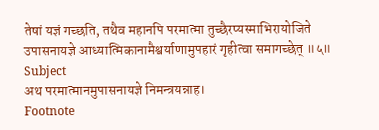तेषां यज्ञं गच्छति, तथैव महानपि परमात्मा तुच्छैरप्यस्माभिरायोजिते उपासनायज्ञे आध्यात्मिकानामैश्वर्याणामुपहारं गृहीत्वा समागच्छेत् ॥५॥
Subject
अथ परमात्मानमुपासनायज्ञे निमन्त्रयन्नाह।
Footnote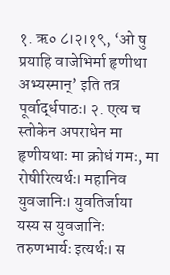१. ऋ० ८।२।१९, ‘ओ षु प्रयाहि वाजेभिर्मा हृणीथा अभ्यस्मान्’ इति तत्र पूर्वार्द्धपाठः। २. एत्य च स्तोकेन अपराधेन मा हृणीयथाः मा क्रोधं गमः, मा रोषीरित्यर्थः। महानिव युवजानिः। युवतिर्जाया यस्य स युवजानिः तरुणभार्यः इत्यर्थः। स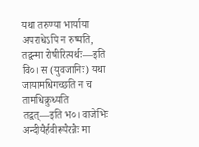यथा तरुण्या भार्याया अपराधेऽपि न रुष्यति, तद्वन्मा रोषीरित्यर्थः—इति वि०। स (युवजानिः) यथा जायामधिगच्छति न च तामधिक्रुध्यति तद्वत्—इति भ०। वाजेभिः अन्दीयैर्हवीरूपैरन्नैः मा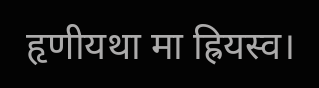हृणीयथा मा ह्रियस्व।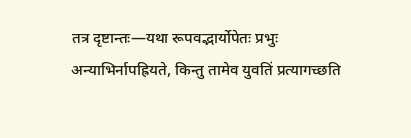तत्र दृष्टान्तः—यथा रूपवद्भार्योपेतः प्रभुः अन्याभिर्नापह्रियते, किन्तु तामेव युवतिं प्रत्यागच्छति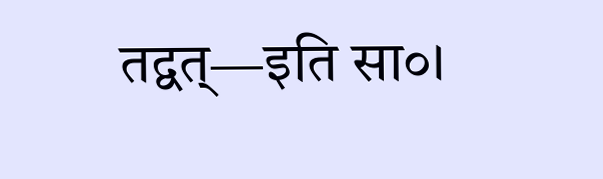तद्वत्—इति सा०।